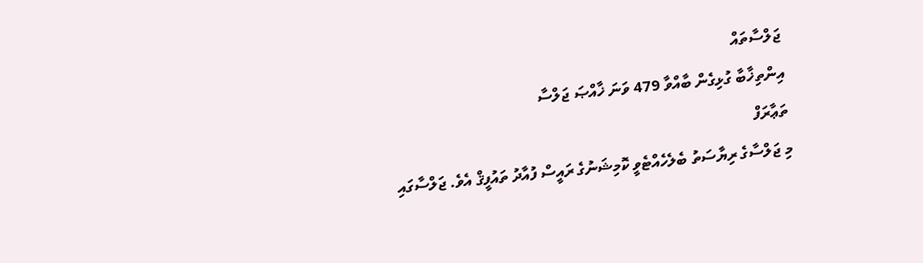ޖަލްސާތައް
އިންތިޚާބާ ގުޅިގެން ބާއްވާ 479 ވަނަ ޚާއްޞަ ޖަލްސާ
ތަޢާރަފް
މި ޖަލްސާގެ ރިޔާސަތު ބެލެހެއްޓެވީ ކޮމިޝަނުގެ ރައީސް ފުއާދު ތައުފީޤް އެވެ. ޖަލްސާގައި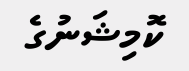ކޮމިޝަނުގެ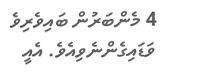4 މެންބަރުން ބައިވެރިވެ ވަޑައިގެންނެވިއެވެ. އެއީ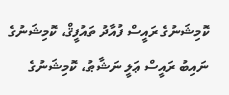ކޮމިޝަނުގެ ރައީސް ފުއާދު ތައުފީޤް، ކޮމިޝަނުގެ ނައިބު ރައީސް ޢަލީ ނަޝާޠު، ކޮމިޝަނުގެ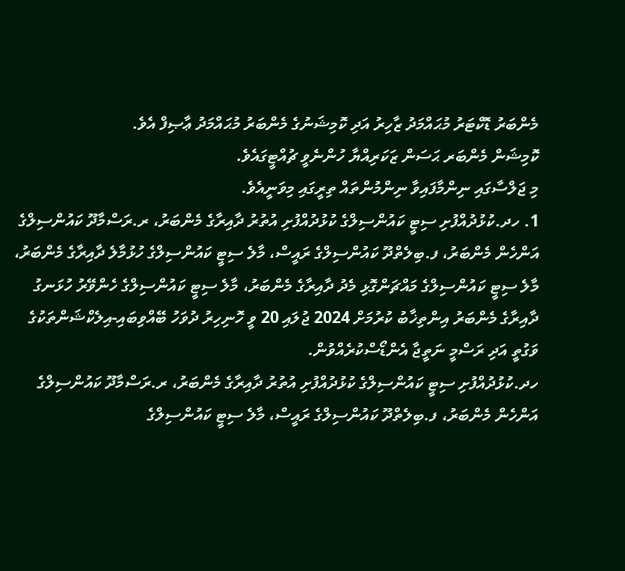މެންބަރު ޑޮކްޓަރު މުޙައްމަދު ޒާހިރު އަދި ކޮމިޝަނުގެ މެންބަރު މުޙައްމަދު ޢާޞިފް އެވެ.
ކޮމިޝަން މެންބަރ ޙަސަން ޒަކަރިއްޔާ ހުންނެވީ ޗުއްޓީގައެވެ.
މި ޖަލްސާގައި ނިންމާފައިވާ ނިންމުންތައް ތިރީގައި މިވަނީއެވެ.
1. ހދ.ކުޅުދުއްފުށި ސިޓީ ކައުންސިލްގެ ކުޅުދުއްފުށި އުތުރު ދާއިރާގެ މެންބަރު، ރ.ރަސްމާދޫ ކައުންސިލްގެ އަންހެން މެންބަރު، ފ.ބިލެތްދޫ ކައުންސިލްގެ ރައީސް، މާލެ ސިޓީ ކައުންސިލްގެ ހުޅުމާލެ ދާއިރާގެ މެންބަރު، މާލެ ސިޓީ ކައުންސިލްގެ މައްޗަންގޮޅި މެދު ދާއިރާގެ މެންބަރު، މާލެ ސިޓީ ކައުންސިލްގެ ހެންވޭރު ހުޅަނގު ދާއިރާގެ މެންބަރު އިންތިޚާބު ކުރުމަށް 2024 ޖުލައި 20 ވީ ހޮނިހިރު ދުވަހު ބޭއްވިބައި-އިލެކްޝަންތަކުގެ ވަގުތީ އަދި ރަސްމީ ނަތީޖާ އެންޑޯސްކުރެއްވުން.
ހދ.ކުޅުދުއްފުށި ސިޓީ ކައުންސިލްގެ ކުޅުދުއްފުށި އުތުރު ދާއިރާގެ މެންބަރު، ރ.ރަސްމާދޫ ކައުންސިލްގެ އަންހެން މެންބަރު، ފ.ބިލެތްދޫ ކައުންސިލްގެ ރައީސް، މާލެ ސިޓީ ކައުންސިލްގެ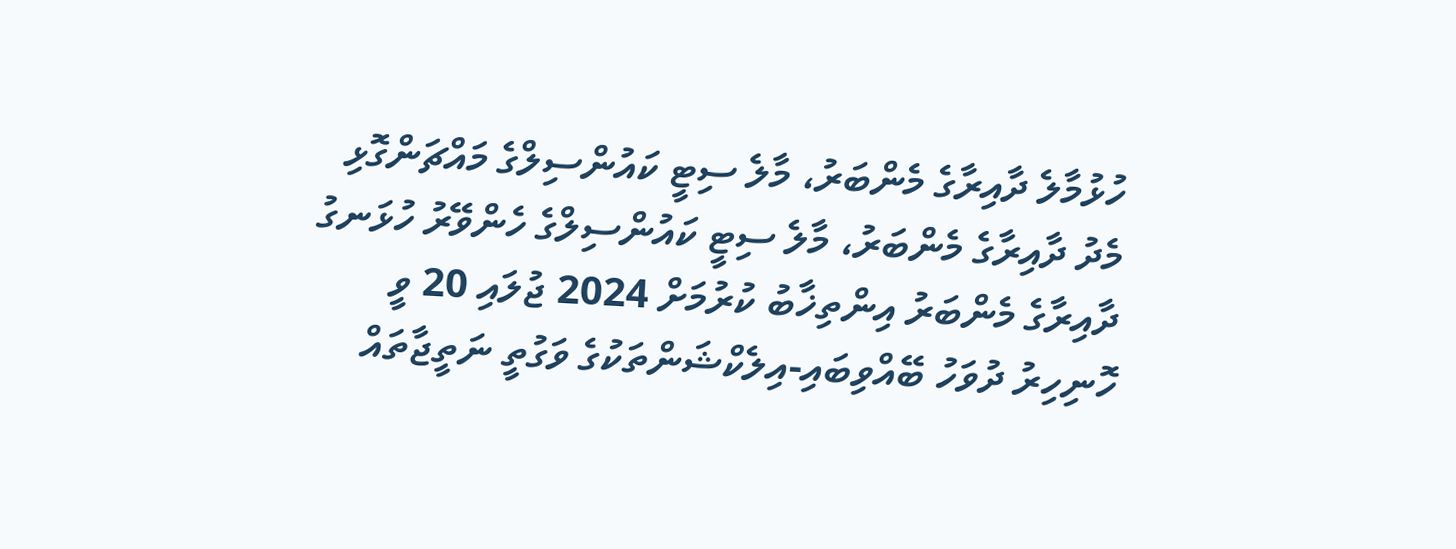ހުޅުމާލެ ދާއިރާގެ މެންބަރު، މާލެ ސިޓީ ކައުންސިލްގެ މައްޗަންގޮޅި މެދު ދާއިރާގެ މެންބަރު، މާލެ ސިޓީ ކައުންސިލްގެ ހެންވޭރު ހުޅަނގު ދާއިރާގެ މެންބަރު އިންތިޚާބު ކުރުމަށް 2024 ޖުލައި 20 ވީ ހޮނިހިރު ދުވަހު ބޭއްވިބައި-އިލެކްޝަންތަކުގެ ވަގުތީ ނަތީޖާތައް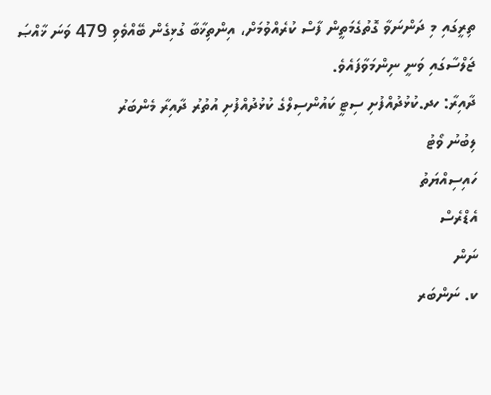ތިރީގައި މި ދަންނަވާ ގޮތުގެމަތީން ފާސް ކުރެއްވުމަށް، އިންތިޚާބާ ގުޅިގެން ބޭއްވެވި 479 ވަނަ ޚާއްޞަ ޖަލްސާގައި ވަނީ ނިންމަވާފައެވެ.
ދާއިރާ: ހދ.ކުޅުދުއްފުށި ސިޓީ ކައުންސިލްގެ ކުޅުދުއްފުށި އުތުރު ދާއިރާ މެންބަރު
ލިބުނު ވޯޓު
ހައިސިއްޔަތު
އެޑްރެސް
ނަން
ކ. ނަންބަރ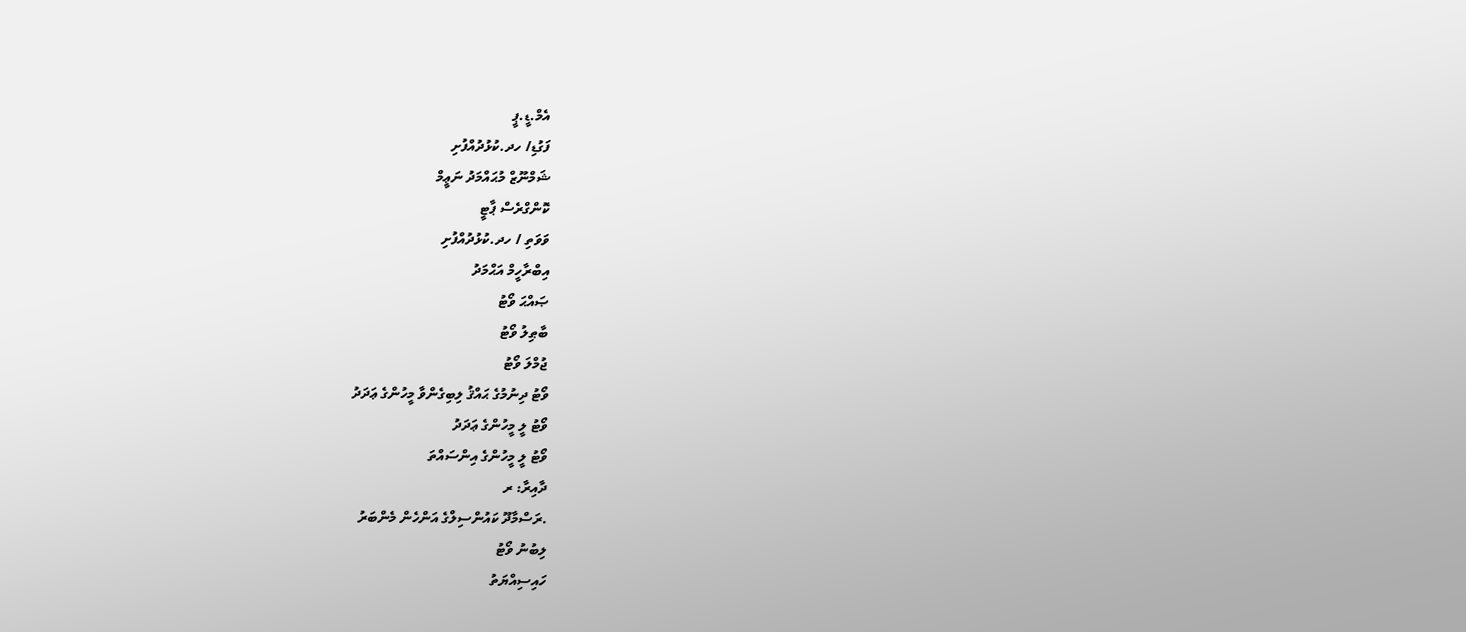އެމް.ޑީ.ޕީ
ފަގުޑި/ ހދ.ކުޅުދުއްފުށި
ޝަމްނޫޒް މުޙައްމަދު ނަޢީމް
ކޮންގްރެސް ޕާޓީ
ވަވަތި / ހދ.ކުޅުދުއްފުށި
އިބްރާހީމް އަޙްމަދު
ޞައްޙަ ވޯޓު
ބާޠިލު ވޯޓު
ޖުމްލަ ވޯޓު
ވޯޓު ދިނުމުގެ ޙައްޤު ލިބިގެންވާ މީހުންގެ ޢަދަދު
ވޯޓު ލީ މީހުންގެ ޢަދަދު
ވޯޓު ލީ މީހުންގެ އިންސައްތަ
ދާއިރާ: ރ
.ރަސްމާދޫ ކައުންސިލްގެ އަންހެން މެންބަރު
ލިބުނު ވޯޓު
ހައިސިއްޔަތު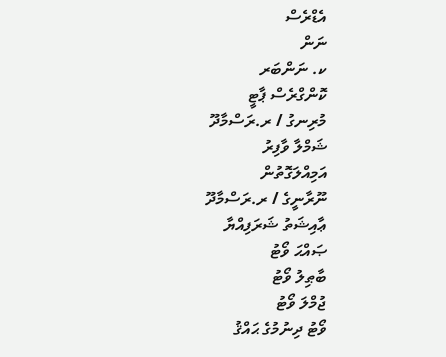އެޑްރެސް
ނަން
ކ. ނަންބަރ
ކޮންގްރެސް ޕާޓީ
މުރިނގު / ރ.ރަސްމާދޫ
ޝަމްލާ ވާފިރު
އަމިއްލަގޮތުން
ނޫރާނީގެ / ރ.ރަސްމާދޫ
ޢާއިޝަތު ޝަރަފިއްޔާ
ޞައްޙަ ވޯޓު
ބާޠިލު ވޯޓު
ޖުމްލަ ވޯޓު
ވޯޓު ދިނުމުގެ ޙައްޤު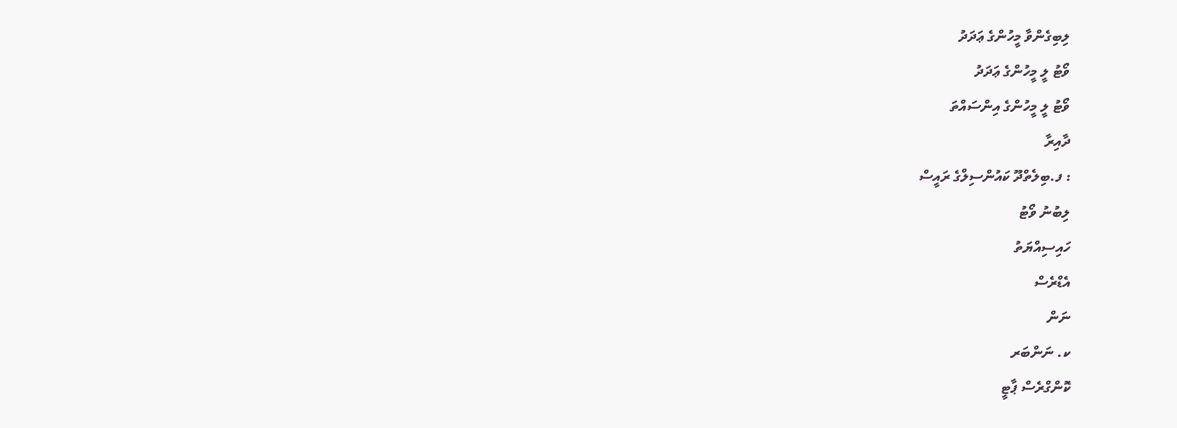ލިބިގެންވާ މީހުންގެ ޢަދަދު
ވޯޓު ލީ މީހުންގެ ޢަދަދު
ވޯޓު ލީ މީހުންގެ އިންސައްތަ
ދާއިރާ
: ފ.ބިލެތްދޫ ކައުންސިލްގެ ރައީސް
ލިބުނު ވޯޓު
ހައިސިއްޔަތު
އެޑްރެސް
ނަން
ކ. ނަންބަރ
ކޮންގްރެސް ޕާޓީ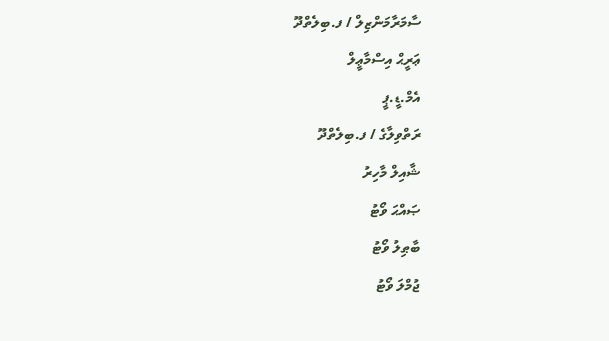ސާމަރާމަންޒިލް / ފ.ބިލެތްދޫ
ޢަރީޙް އިސްމާޢީލް
އެމް.ޑީ.ޕީ
ރަތްވިލާގެ / ފ.ބިލެތްދޫ
ޝާއިލް މާހިރު
ޞައްޙަ ވޯޓު
ބާޠިލު ވޯޓު
ޖުމްލަ ވޯޓު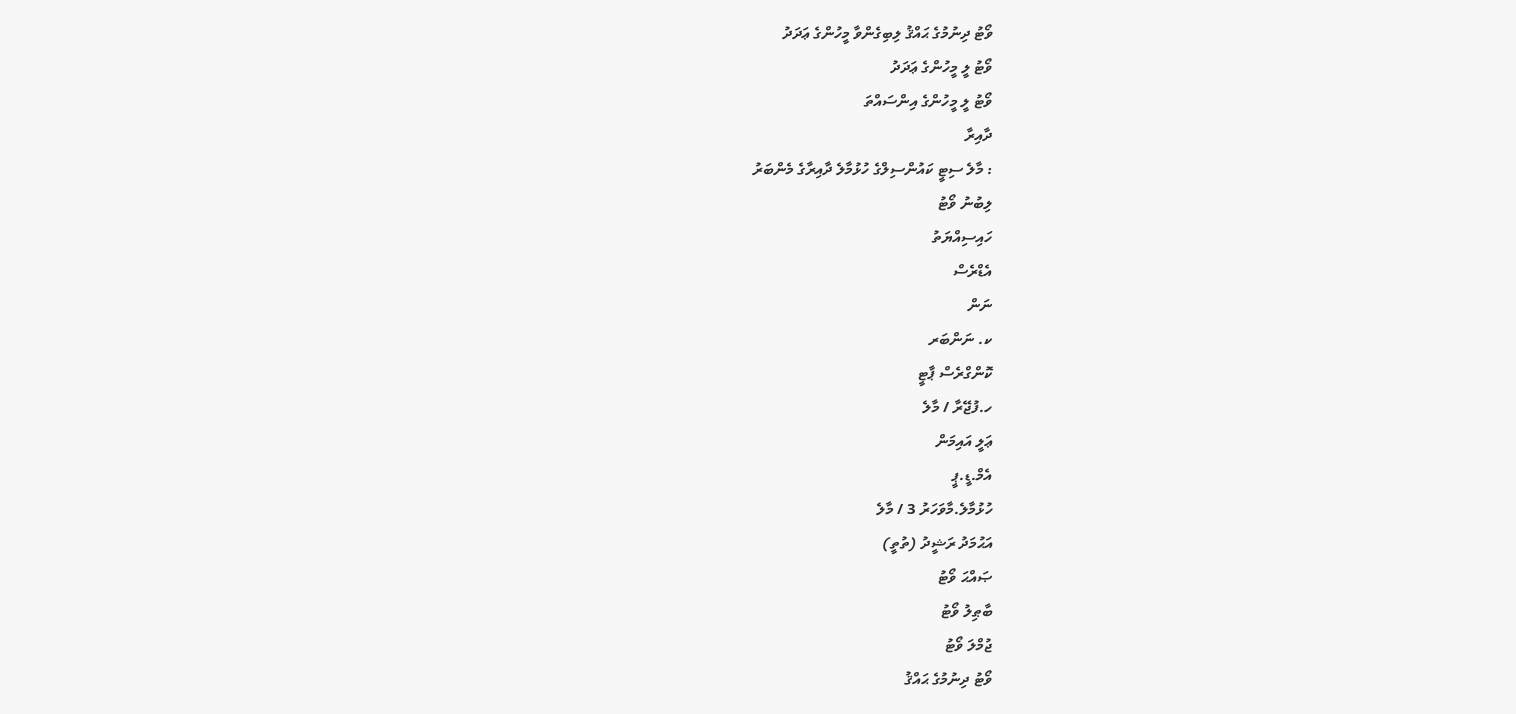ވޯޓު ދިނުމުގެ ޙައްޤު ލިބިގެންވާ މީހުންގެ ޢަދަދު
ވޯޓު ލީ މީހުންގެ ޢަދަދު
ވޯޓު ލީ މީހުންގެ އިންސައްތަ
ދާއިރާ
: މާލެ ސިޓީ ކައުންސިލްގެ ހުޅުމާލެ ދާއިރާގެ މެންބަރު
ލިބުނު ވޯޓު
ހައިސިއްޔަތު
އެޑްރެސް
ނަން
ކ. ނަންބަރ
ކޮންގްރެސް ޕާޓީ
ހ.ފުޖޭރާ / މާލެ
ޢަލީ އައިމަން
އެމް.ޑީ.ޕީ
ހުޅުމާލެ.މާވަހަރު 3 / މާލެ
އަޙުމަދު ރަޝީދު (ތުތީ)
ޞައްޙަ ވޯޓު
ބާޠިލު ވޯޓު
ޖުމްލަ ވޯޓު
ވޯޓު ދިނުމުގެ ޙައްޤު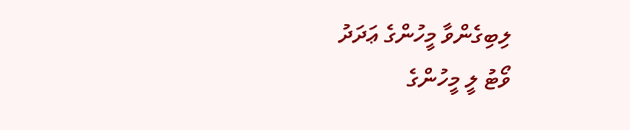ލިބިގެންވާ މީހުންގެ ޢަދަދު
ވޯޓު ލީ މީހުންގެ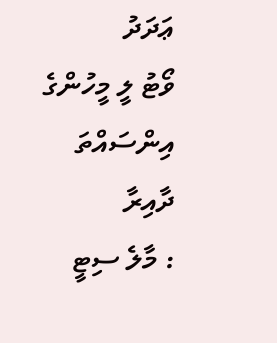ޢަދަދު
ވޯޓު ލީ މީހުންގެ އިންސައްތަ
ދާއިރާ
: މާލެ ސިޓީ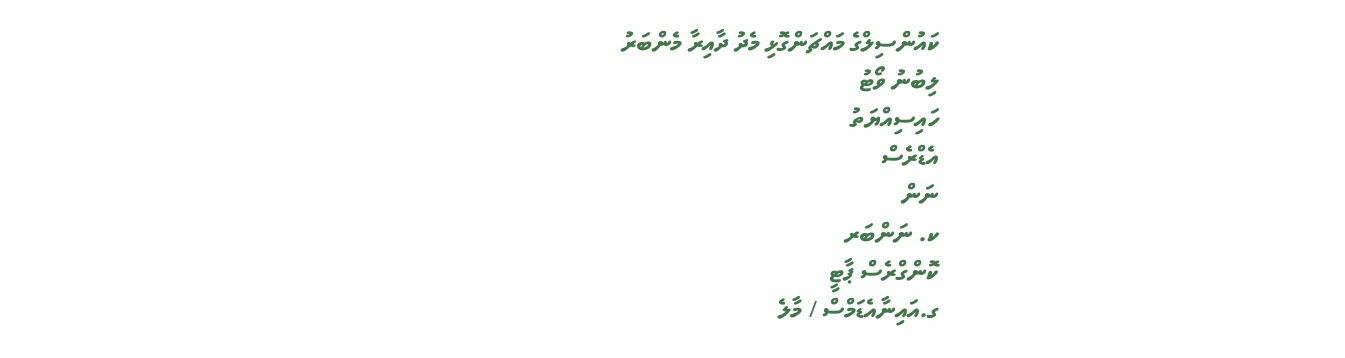ކައުންސިލްގެ މައްޗަންގޮޅި މެދު ދާއިރާ މެންބަރު
ލިބުނު ވޯޓު
ހައިސިއްޔަތު
އެޑްރެސް
ނަން
ކ. ނަންބަރ
ކޮންގްރެސް ޕާޓީ
ގ.އައިނާއެޑަމްސް / މާލެ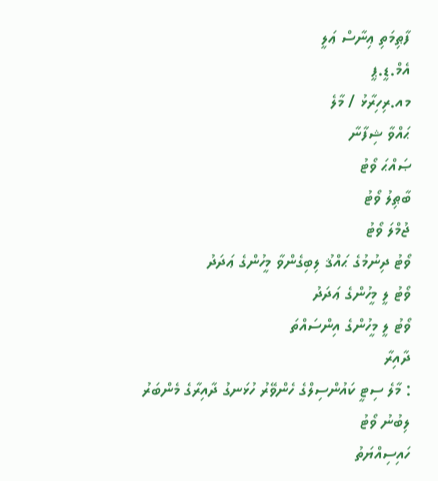ފާޠިމަތި ޢިނާސް ޢަލީ
އެމް.ޑީ.ޕީ
މއ.ރިހިރާޅު / މާލެ
ޙައްވާ ޝިފާނާ
ޞައްޙަ ވޯޓު
ބާޠިލު ވޯޓު
ޖުމްލަ ވޯޓު
ވޯޓު ދިނުމުގެ ޙައްޤު ލިބިގެންވާ މީހުންގެ ޢަދަދު
ވޯޓު ލީ މީހުންގެ ޢަދަދު
ވޯޓު ލީ މީހުންގެ އިންސައްތަ
ދާއިރާ
: މާލެ ސިޓީ ކައުންސިލްގެ ހެންވޭރު ހުޅަނގު ދާއިރާގެ މެންބަރު
ލިބުނު ވޯޓު
ހައިސިއްޔަތު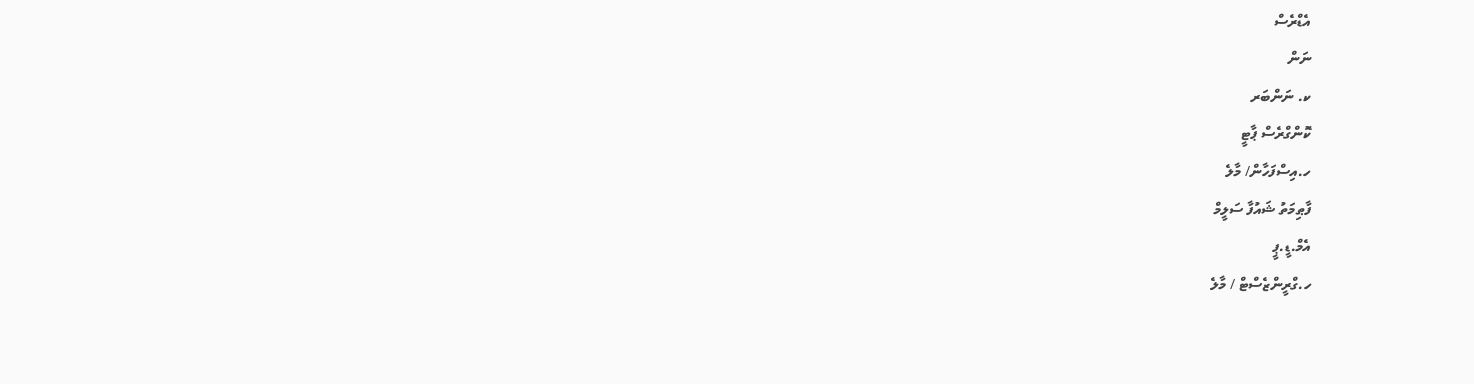އެޑްރެސް
ނަން
ކ. ނަންބަރ
ކޮންގްރެސް ޕާޓީ
ހ.އިސްފަހާން/ މާލެ
ފާޠިމަތު ޝައުފާ ސަލީމް
އެމް.ޑީ.ޕީ
ހ.ގްރީންޒެސްޓް / މާލެ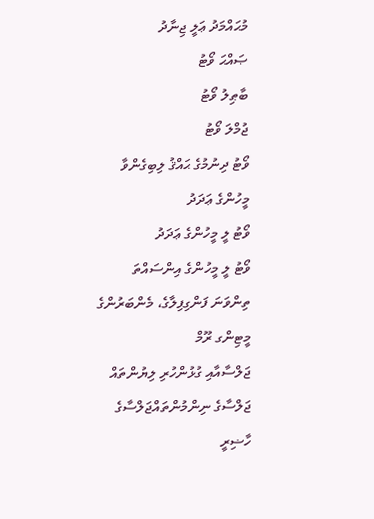މުޙައްމަދު ޢަލީ ޖިނާދު
ޞައްޙަ ވޯޓު
ބާޠިލު ވޯޓު
ޖުމްލަ ވޯޓު
ވޯޓު ދިނުމުގެ ޙައްޤު ލިބިގެންވާ މީހުންގެ ޢަދަދު
ވޯޓު ލީ މީހުންގެ ޢަދަދު
ވޯޓު ލީ މީހުންގެ އިންސައްތަ
ތިންވަނަ ފަންގިފިލާގެ، މެންބަރުންގެ މީޓިންގ ރޫމް
ޖަލްސާއާއި ގުޅުންހުރި ލިޔުންތައް
ޖަލްސާގެ ނިންމުންތައްޖަލްސާގެ ހާޟިރީ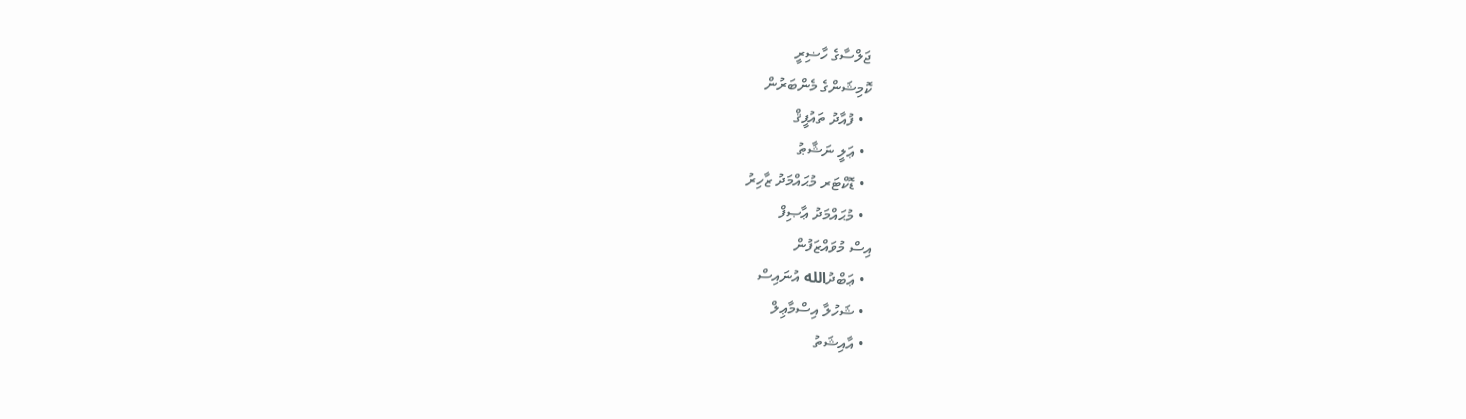ޖަލްސާގެ ހާޟިރީ
ކޮމިޝަންގެ މެންބަރުން
  • ފުއާދު ތައުފީޤް
  • ޢަލީ ނަޝާޠު
  • ޑޮކްޓަރ މުޙައްމަދު ޒާހިރު
  • މުޙައްމަދު ޢާޞިފް
އިސް މުވައްޒަފުން
  • ޢަބްދުالله އުނައިސް
  • ޝަހުލާ އިސްމާޢިލް
  • އާއިޝަތު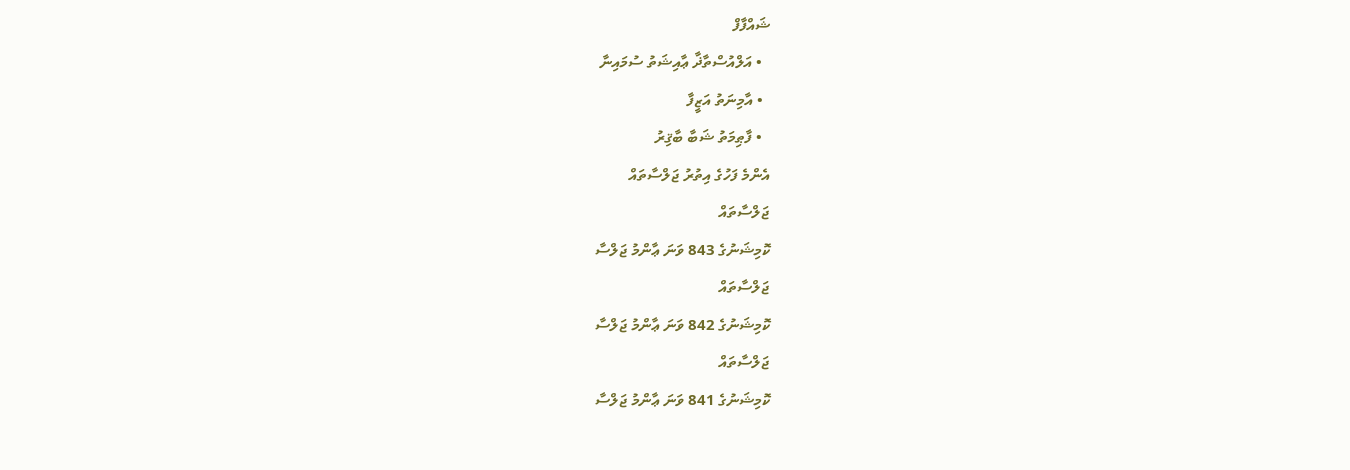ޝައްފާފް
  • އަލްއުސްތާޛާ ޢާއިޝަތު ސުމައިނާ
  • އާމިނަތު އަޒީފާ
  • ފާޠިމަތު ޝަބާ ބާޤިރު
އެންމެ ފަހުގެ އިތުރު ޖަލްސާތައް
ޖަލްސާތައް
ކޮމިޝަނުގެ 843 ވަނަ ޢާންމު ޖަލްސާ
ޖަލްސާތައް
ކޮމިޝަނުގެ 842 ވަނަ ޢާންމު ޖަލްސާ
ޖަލްސާތައް
ކޮމިޝަނުގެ 841 ވަނަ ޢާންމު ޖަލްސާ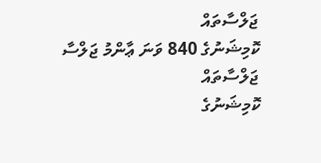ޖަލްސާތައް
ކޮމިޝަނުގެ 840 ވަނަ ޢާންމު ޖަލްސާ
ޖަލްސާތައް
ކޮމިޝަނުގެ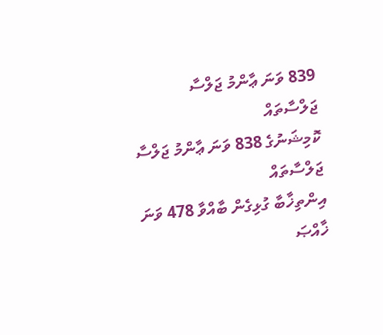839 ވަނަ ޢާންމު ޖަލްސާ
ޖަލްސާތައް
ކޮމިޝަނުގެ 838 ވަނަ ޢާންމު ޖަލްސާ
ޖަލްސާތައް
އިންތިޚާބާ ގުޅިގެން ބާއްވާ 478 ވަނަ ޚާއްޞަ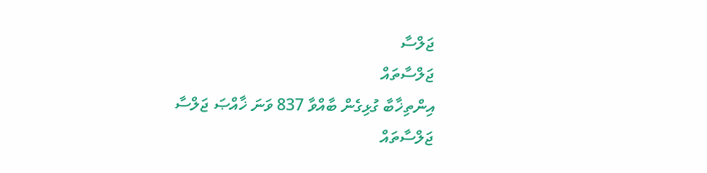ޖަލްސާ
ޖަލްސާތައް
އިންތިޚާބާ ގުޅިގެން ބާއްވާ 837 ވަނަ ޚާއްޞަ ޖަލްސާ
ޖަލްސާތައް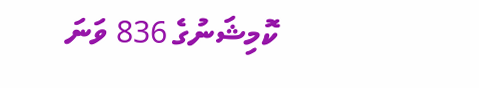ކޮމިޝަނުގެ 836 ވަނަ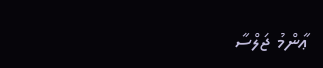ޢާންމު ޖަލްސާ